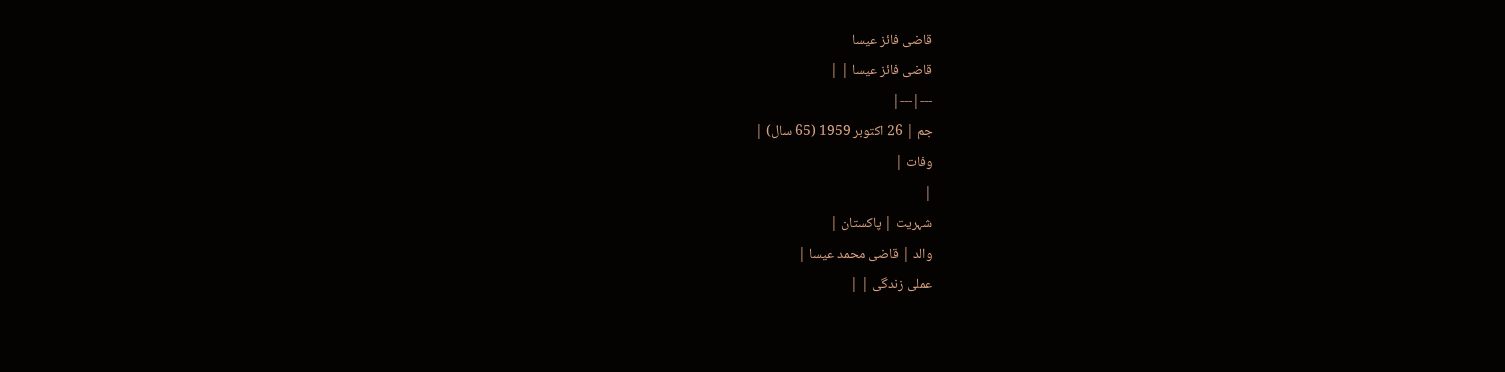قاضی فائز عیسا
قاضی فائز عیسا | |
---|---|
جم | 26 اکتوبر 1959 (65 سال) |
وفات |
|
شہریت | پاکستان |
والد | قاضی محمد عیسا |
عملی زندگی | |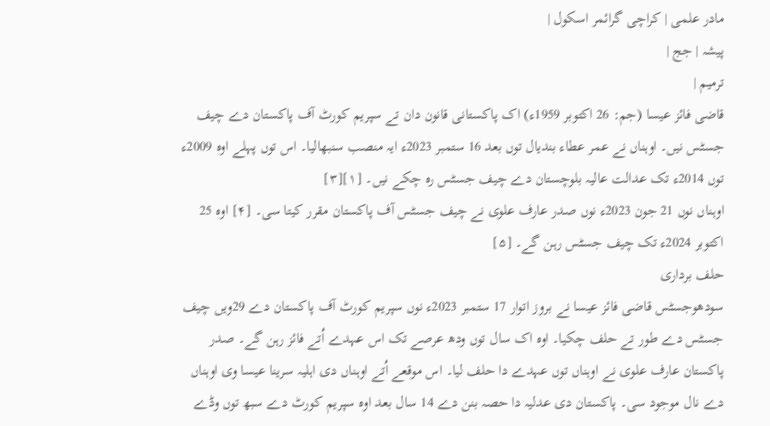مادر علمی | کراچی گرائمر اسکول |
پیشہ | جج |
ترمیم |
قاضی فائز عیسا (جم: 26 اکتوبر 1959ء) اک پاکستانی قانون دان تے سپریم کورٹ آف پاکستان دے چیف جسٹس نيں۔ اوہناں نے عمر عطاء بندیال توں بعد 16 ستمبر 2023ء ایہ منصب سنبھالیا۔ اس توں پہلے اوہ 2009ء توں 2014ء تک عدالت عالیہ بلوچستان دے چیف جسٹس رہ چکے نيں۔ [۱][۳]
اوہناں نوں 21 جون 2023ء نوں صدر عارف علوی نے چیف جسٹس آف پاکستان مقرر کيتا سی۔ [۴] اوہ 25 اکتوبر 2024ء تک چیف جسٹس رہن گے۔ [۵]
حلف برداری
سودھوجسٹس قاضی فائز عیسا نے بروز اتوار 17 ستمبر 2023ء نوں سپریم کورٹ آف پاکستان دے 29ويں چیف جسٹس دے طور تے حلف چکیا۔ اوہ اک سال توں ودھ عرصے تک اس عہدے اُتے فائز رہن گے۔ صدر پاکستان عارف علوی نے اوہناں توں عہدے دا حلف لیا۔ اس موقعے اُتے اوہناں دی اہلیہ سرینا عیسا وی اوہناں دے نال موجود سی۔ پاکستان دی عدلیہ دا حصہ بنن دے 14 سال بعد اوہ سپریم کورٹ دے سبھ توں وڈے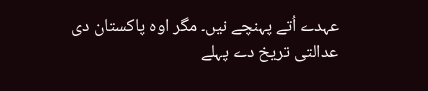عہدے اُتے پہنچے نيں۔ مگر اوہ پاکستان دی عدالتی تریخ دے پہلے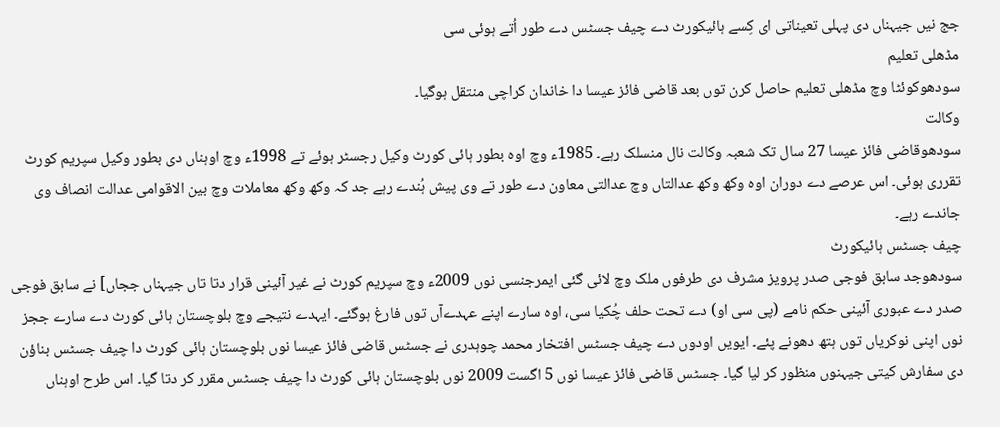جج نيں جیہناں دی پہلی تعیناتی ای کِسے ہائیکورٹ دے چیف جسٹس دے طور اُتے ہوئی سی
مڈھلی تعلیم
سودھوکوئٹا وچ مڈھلی تعلیم حاصل کرن توں بعد قاضی فائز عیسا دا خاندان کراچی منتقل ہوگیا۔
وکالت
سودھوقاضی فائز عیسا 27 سال تک شعبہ وکالت نال منسلک رہے۔ 1985ء وچ اوہ بطور ہائی کورٹ وکیل رجسٹر ہوئے تے 1998ء وچ اوہناں دی بطور وکیل سپریم کورٹ تقرری ہوئی۔ اس عرصے دے دوران اوہ وکھ وکھ عدالتاں وچ عدالتی معاون دے طور تے وی پیش ہُندے رہے جد کہ وکھ وکھ معاملات وچ بین الاقوامی عدالت انصاف وی جاندے رہے۔
چیف جسٹس ہائیکورٹ
سودھوجد سابق فوجی صدر پرویز مشرف دی طرفوں ملک وچ لائی گئی ایمرجنسی نوں 2009ء وچ سپریم کورٹ نے غیر آئینی قرار دتا تاں جیہناں ججاں] نے سابق فوجی صدر دے عبوری آئینی حکم نامے (پی سی او) دے تحت حلف چُکیا سی، اوہ سارے اپنے عہدےآں توں فارغ ہوگئے۔ ایہدے نتیجے وچ بلوچستان ہائی کورٹ دے سارے ججز نوں اپنی نوکریاں توں ہتھ دھونے پئے۔ ایويں اودوں دے چیف جسٹس افتخار محمد چوہدری نے جسٹس قاضی فائز عیسا نوں بلوچستان ہائی کورٹ دا چیف جسٹس بناؤن دی سفارش کيتی جیہنوں منظور کر ليا گیا۔ جسٹس قاضی فائز عیسا نوں 5 اگست 2009 نوں بلوچستان ہائی کورٹ دا چیف جسٹس مقرر کر دتا گیا۔ اس طرح اوہناں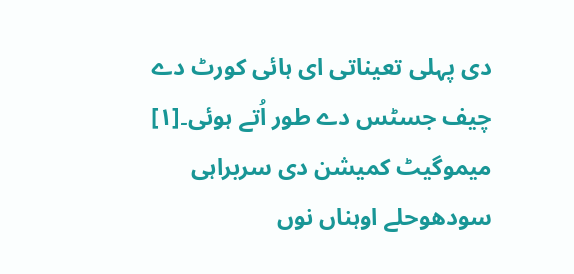دی پہلی تعیناتی ای ہائی کورٹ دے چیف جسٹس دے طور اُتے ہوئی۔[۱]
میموگیٹ کمیشن دی سربراہی
سودھوحلے اوہناں نوں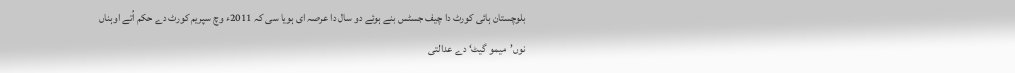بلوچستان ہائی کورٹ دا چیف جسٹس بنے ہوئے دو سال دا عرصہ ای ہويا سی کہ 2011ء وچ سپریم کورٹ دے حکم اُتے اوہناں نوں’میمو گیٹ‘ دے عدالتی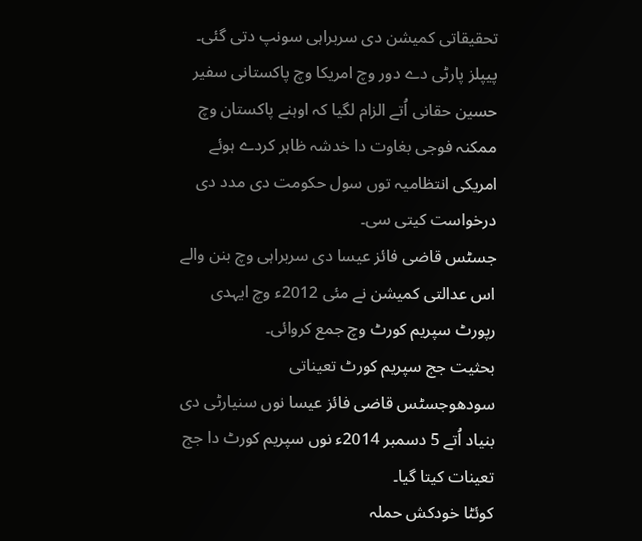تحقیقاتی کمیشن دی سربراہی سونپ دتی گئی۔
پیپلز پارٹی دے دور وچ امریکا وچ پاکستانی سفیر حسین حقانی اُتے الزام لگیا کہ اوہنے پاکستان وچ ممکنہ فوجی بغاوت دا خدشہ ظاہر کردے ہوئے امریکی انتظامیہ توں سول حکومت دی مدد دی درخواست کيتی سی۔
جسٹس قاضی فائز عیسا دی سربراہی وچ بنن والے اس عدالتی کمیشن نے مئی 2012ء وچ ایہدی رپورٹ سپریم کورٹ وچ جمع کروائی۔
بحثیت جج سپریم کورٹ تعیناتی
سودھوجسٹس قاضی فائز عیسا نوں سنیارٹی دی بنیاد اُتے 5 دسمبر 2014ء نوں سپریم کورٹ دا جج تعینات کيتا گیا۔
کوئٹا خودکش حملہ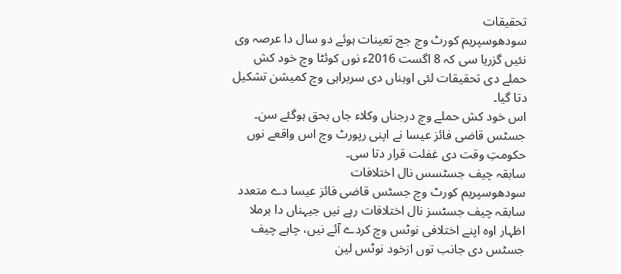تحقیقات
سودھوسپریم کورٹ وچ جج تعینات ہوئے دو سال دا عرصہ وی نئيں گزریا سی کہ 8 اگست 2016ء نوں کوئٹا وچ خود کش حملے دی تحقیقات لئی اوہناں دی سربراہی وچ کمیشن تشکیل دتا گیا۔
اس خود کش حملے وچ درجناں وکلاء جاں بحق ہوگئے سن۔ جسٹس قاضی فائز عیسا نے اپنی رپورٹ وچ اس واقعے نوں حکومتِ وقت دی غفلت قرار دتا سی۔
سابقہ چیف جسٹسس نال اختلافات
سودھوسپریم کورٹ وچ جسٹس قاضی فائز عیسا دے متعدد سابقہ چیف جسٹسز نال اختلافات رہے نيں جیہناں دا برملا اظہار اوہ اپنے اختلافی نوٹس وچ کردے آئے نيں، چاہے چیف جسٹس دی جانب توں ازخود نوٹس لین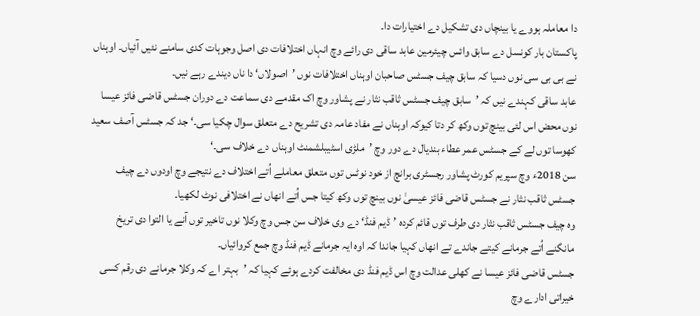دا معاملہ ہووے یا بینچاں دی تشکیل دے اختیارات دا۔
پاکستان بار کونسل دے سابق وائس چیئرمین عابد ساقی دی رائے وچ انہاں اختلافات دی اصل وجوہات کدی سامنے نئيں آئیاں۔ اوہناں نے بی بی سی نوں دسیا کہ سابق چیف جسٹس صاحبان اوہناں اختلافات نوں ’اصولاں‘ دا ناں دیندے رہے نيں۔
عابد ساقی کہندے نيں کہ ’سابق چیف جسٹس ثاقب نثار نے پشاور وچ اک مقدمے دی سماعت دے دوران جسٹس قاضی فائز عیسا نوں محض اس لئی بینچ توں وکھ کر دتا کیوکہ اوہناں نے مفاد عامہ دی تشریح دے متعلق سوال چکیا سی۔‘ جد کہ جسٹس آصف سعید کھوسا توں لے کے جسٹس عمر عطاء بندیال دے دور وچ ’ملڑی اسٹیبلشمنٹ اوہناں دے خلاف سی۔‘
سن 2018ء وچ سپریم کورٹ پشاور رجسٹری برانچ از خود نوٹس توں متعلق معاملے اُتے اختلاف دے نتیجے وچ اودوں دے چیف جسٹس ثاقب نثار نے جسٹس قاضی فائز عیسیٰ نوں بینچ توں وکھ کيتا جس اُتے انھاں نے اختلافی نوٹ لکھیا۔
وہ چیف جسٹس ثاقب نثار دی طرف توں قائم کردہ ’ڈیم فنڈ‘ دے وی خلاف سن جس وچ وکلا نوں تاخیر توں آنے یا التوا دی تریخ مانگنے اُتے جرمانے کيتے جاندے تے انھاں کہیا جاندا کہ اوہ ایہ جرمانے ڈیم فنڈ وچ جمع کروائیاں۔
جسٹس قاضی فائز عیسا نے کھلی عدالت وچ اس ڈیم فنڈ دی مخالفت کردے ہوئے کہیا کہ ’بہتر اے کہ وکلا جرمانے دی رقم کسی خیراتی ادارے وچ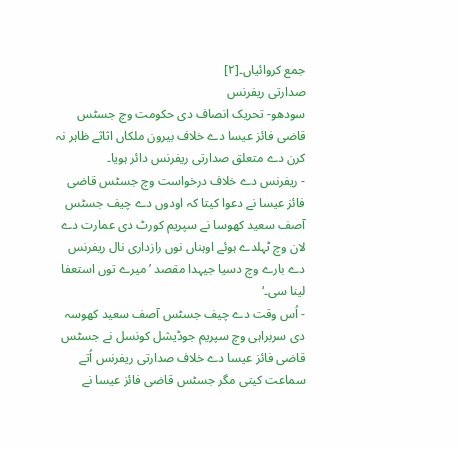جمع کروائیاں۔[۲]
صدارتی ریفرنس
سودھو- تحریک انصاف دی حکومت وچ جسٹس قاضی فائز عیسا دے خلاف بیرون ملکاں اثاثے ظاہر نہ کرن دے متعلق صدارتی ریفرنس دائر ہويا۔
- ریفرنس دے خلاف درخواست وچ جسٹس قاضی فائز عیسا نے دعوا کيتا کہ اودوں دے چیف جسٹس آصف سعید کھوسا نے سپریم کورٹ دی عمارت دے لان وچ ٹہلدے ہوئے اوہناں نوں رازداری نال ریفرنس دے بارے وچ دسیا جیہدا مقصد ’میرے توں استعفا لینا سی۔‘
- اُس وقت دے چیف جسٹس آصف سعید کھوسہ دی سربراہی وچ سپریم جوڈیشل کونسل نے جسٹس قاضی فائز عیسا دے خلاف صدارتی ریفرنس اُتے سماعت کيتی مگر جسٹس قاضی فائز عیسا نے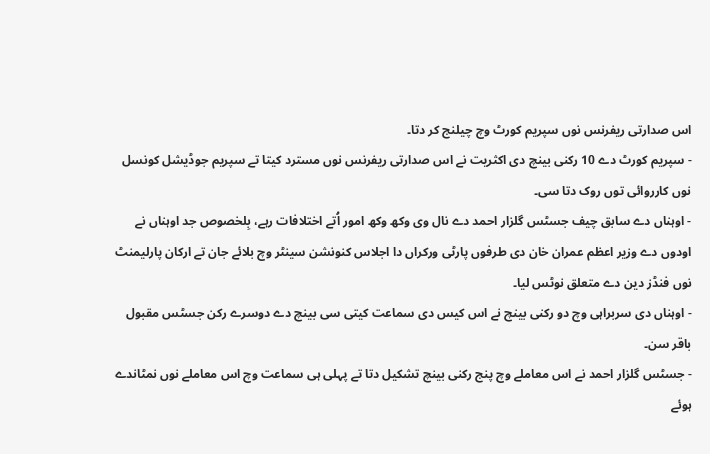اس صدارتی ریفرنس نوں سپریم کورٹ وچ چیلنج کر دتا۔
- سپریم کورٹ دے 10 رکنی بینچ دی اکثریت نے اس صدارتی ریفرنس نوں مسترد کيتا تے سپریم جوڈیشل کونسل نوں کارروائی توں روک دتا سی۔
- اوہناں دے سابق چیف جسٹس گلزار احمد دے نال وی وکھ وکھ امور اُتے اختلافات رہے، بِلخصوص جد اوہناں نے اودوں دے وزیر اعظم عمران خان دی طرفوں پارٹی ورکراں دا اجلاس کنونشن سینٹر وچ بلائے جان تے ارکان پارلیمنٹ نوں فنڈز دین دے متعلق نوٹس لیا۔
- اوہناں دی سربراہی وچ دو رکنی بینچ نے اس کیس دی سماعت کيتی سی بینچ دے دوسرے رکن جسٹس مقبول باقر سن۔
- جسٹس گلزار احمد نے اس معاملے وچ پنج رکنی بینچ تشکیل دتا تے پہلی ہی سماعت وچ اس معاملے نوں نمٹاندے ہوئے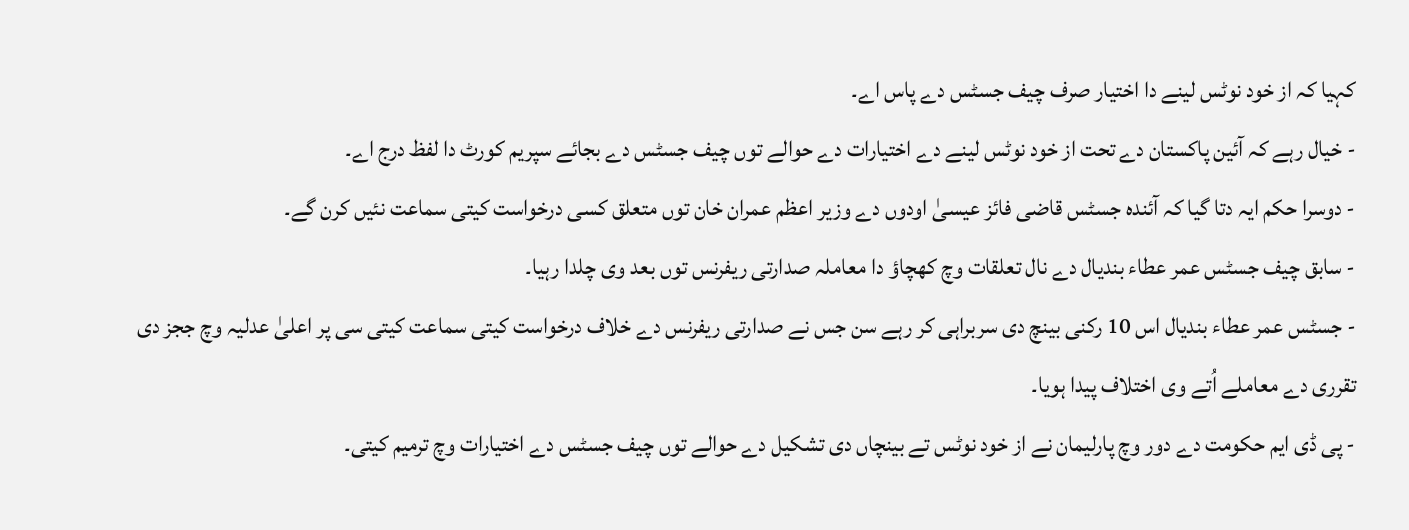کہیا کہ از خود نوٹس لینے دا اختیار صرف چیف جسٹس دے پاس اے۔
- خیال رہے کہ آئین پاکستان دے تحت از خود نوٹس لینے دے اختیارات دے حوالے توں چیف جسٹس دے بجائے سپریم کورٹ دا لفظ درج اے۔
- دوسرا حکم ایہ دتا گیا کہ آئندہ جسٹس قاضی فائز عیسیٰ اودوں دے وزیر اعظم عمران خان توں متعلق کسی درخواست کيتی سماعت نئيں کرن گے۔
- سابق چیف جسٹس عمر عطاء بندیال دے نال تعلقات وچ کھچاؤ دا معاملہ صدارتی ریفرنس توں بعد وی چلدا رہیا۔
- جسٹس عمر عطاء بندیال اس 10 رکنی بینچ دی سربراہی کر رہے سن جس نے صدارتی ریفرنس دے خلاف درخواست کيتی سماعت کيتی سی پر اعلیٰ عدلیہ وچ ججز دی تقرری دے معاملے اُتے وی اختلاف پیدا ہويا۔
- پی ڈی ایم حکومت دے دور وچ پارلیمان نے از خود نوٹس تے بینچاں دی تشکیل دے حوالے توں چیف جسٹس دے اختیارات وچ ترمیم کيتی۔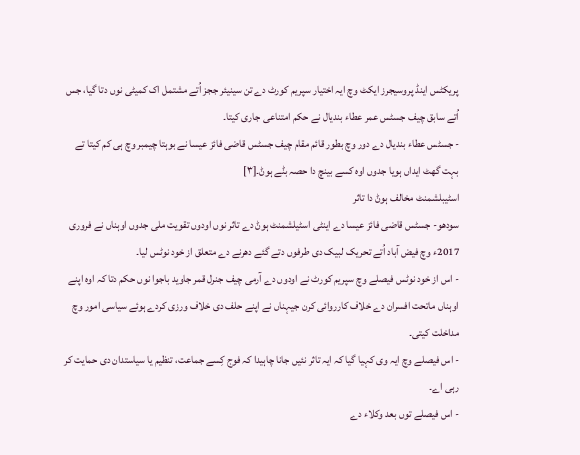پریکٹس اینڈ پروسیجرز ایکٹ وچ ایہ اختیار سپریم کورٹ دے تن سینیئر ججز اُتے مشتمل اک کمیٹی نوں دتا گیا، جس اُتے سابق چیف جسٹس عمر عطاء بندیال نے حکم امتناعی جاری کيتا۔
- جسٹس عطاء بندیال دے دور وچ بطور قائم مقام چیف جسٹس قاضی فائز عیسا نے بوہتا چیمبر وچ ہی کم کيتا تے بہت گھٹ ایداں ہويا جدوں اوہ کسے بینچ دا حصہ بݨے ہوݨ۔[۳]
اسٹیبلشمنٹ مخالف ہوݨ دا تاثر
سودھو- جسٹس قاضی فائز عیسا دے اینٹی اسٹیلشمنٹ ہوݨ دے تاثر نوں اودوں تقویت ملی جدوں اوہناں نے فروری 2017ء وچ فیض آباد اُتے تحریک لبیک دی طرفوں دتے گئے دھرنے دے متعلق از خود نوٹس لیا۔
- اس از خود نوٹس فیصلے وچ سپریم کورٹ نے اودوں دے آرمی چیف جنرل قمر جاوید باجوا نوں حکم دتا کہ اوہ اپنے اوہناں ماتحت افسران دے خلاف کارروائی کرن جیہناں نے اپنے حلف دی خلاف ورزی کردے ہوئے سیاسی امور وچ مداخلت کيتی۔
- اس فیصلے وچ ایہ وی کہیا گیا کہ ایہ تاثر نئيں جانا چاہیدا کہ فوج کِسے جماعت، تنظیم یا سیاستدان دی حمایت کر رہی اے۔
- اس فیصلے توں بعد وکلاء دے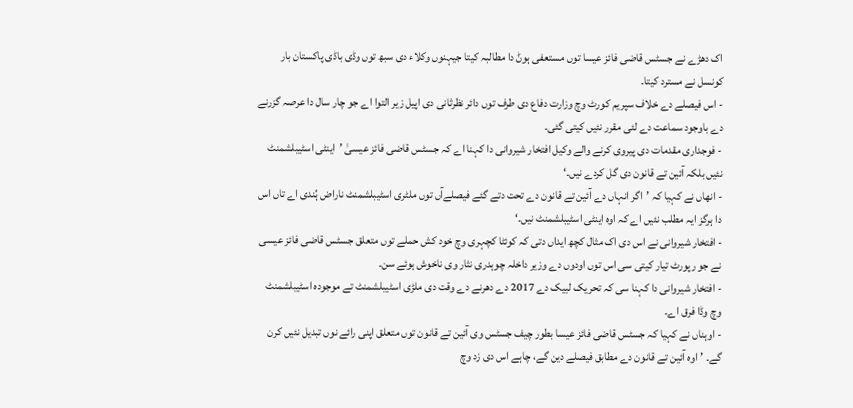اک دھڑے نے جسٹس قاضی فائز عیسا توں مستعفی ہوݨ دا مطالبہ کيتا جیہنوں وکلاء دی سبھ توں وڈی باڈی پاکستان بار کونسل نے مسترد کيتا۔
- اس فیصلے دے خلاف سپریم کورٹ وچ وزارت دفاع دی طرف توں دائر نظرثانی دی اپیل زیر التوا اے جو چار سال دا عرصہ گزرنے دے باوجود سماعت دے لئی مقرر نئيں کيتی گئی۔
- فوجداری مقدمات دی پیروی کرنے والے وکیل افتخار شیروانی دا کہنا اے کہ جسٹس قاضی فائز عیسیٰ ’اینٹی اسٹیبلشمنٹ نئيں بلکہ آئین تے قانون دی گل کردے نيں۔‘
- انھاں نے کہیا کہ ’اگر انہاں دے آئین تے قانون دے تحت دتے گئے فیصلےآں توں ملٹری اسٹیبلشمنٹ ناراض ہُندی اے تاں اس دا ہرگز ایہ مطلب نئيں اے کہ اوہ اینٹی اسٹیبلشمنٹ نيں۔‘
- افتخار شیروانی نے اس دی اک مثال کچھ ایداں دتی کہ کوئٹا کچہری وچ خود کش حملے توں متعلق جسٹس قاضی فائز عیسی نے جو رپورٹ تیار کيتی سی اس توں اودوں دے وزیر داخلہ چوہدری نثار وی ناخوش ہوئے سن۔
- افتخار شیروانی دا کہنا سی کہ تحریک لبیک دے 2017 دے دھرنے دے وقت دی ملڑی اسٹیبلشمنٹ تے موجودہ اسٹیبلشمنٹ وچ وڈا فرق اے۔
- اوہناں نے کہیا کہ جسٹس قاضی فائز عیسا بطور چیف جسٹس وی آئین تے قانون توں متعلق اپنی رائے نوں تبدیل نئيں کرن گے۔ ’اوہ آئین تے قانون دے مطابق فیصلے دین گے، چاہے اس دی زد وچ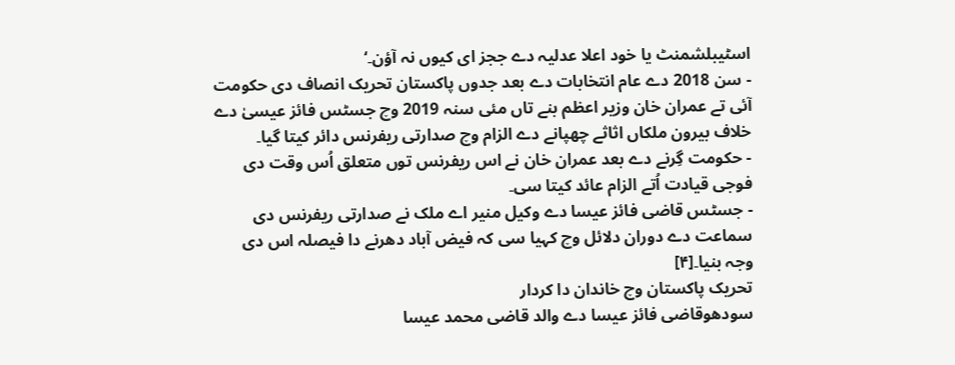اسٹیبلشمنٹ یا خود اعلا عدلیہ دے ججز ای کیوں نہ آؤن۔‘
- سن 2018 دے عام انتخابات دے بعد جدوں پاکستان تحریک انصاف دی حکومت آئی تے عمران خان وزیر اعظم بنے تاں مئی سنہ 2019 وچ جسٹس فائز عیسیٰ دے خلاف بیرون ملکاں اثاثے چھپانے دے الزام وچ صدارتی ریفرنس دائر کيتا گیا۔
- حکومت گِرنے دے بعد عمران خان نے اس ریفرنس توں متعلق اُس وقت دی فوجی قیادت اُتے الزام عائد کيتا سی۔
- جسٹس قاضی فائز عیسا دے وکیل منیر اے ملک نے صدارتی ریفرنس دی سماعت دے دوران دلائل وچ کہیا سی کہ فیض آباد دھرنے دا فیصلہ اس دی وجہ بنیا۔[۴]
تحریک پاکستان وچ خاندان دا کردار
سودھوقاضی فائز عیسا دے والد قاضی محمد عیسا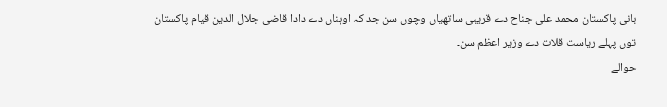بانی پاکستان محمد علی جناح دے قریبی ساتھیاں وچوں سن جد کہ اوہناں دے دادا قاضی جلال الدین قیام پاکستان توں پہلے ریاست قلات دے وزیر اعظم سن۔
حوالے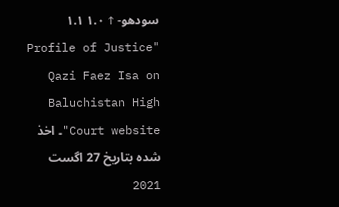سودھو- ↑ ۱.۰ ۱.۱ "Profile of Justice Qazi Faez Isa on Baluchistan High Court website"۔ اخذ شدہ بتاریخ 27 اگست 2021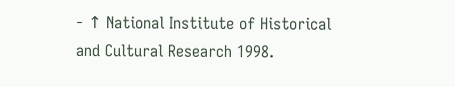- ↑ National Institute of Historical and Cultural Research 1998.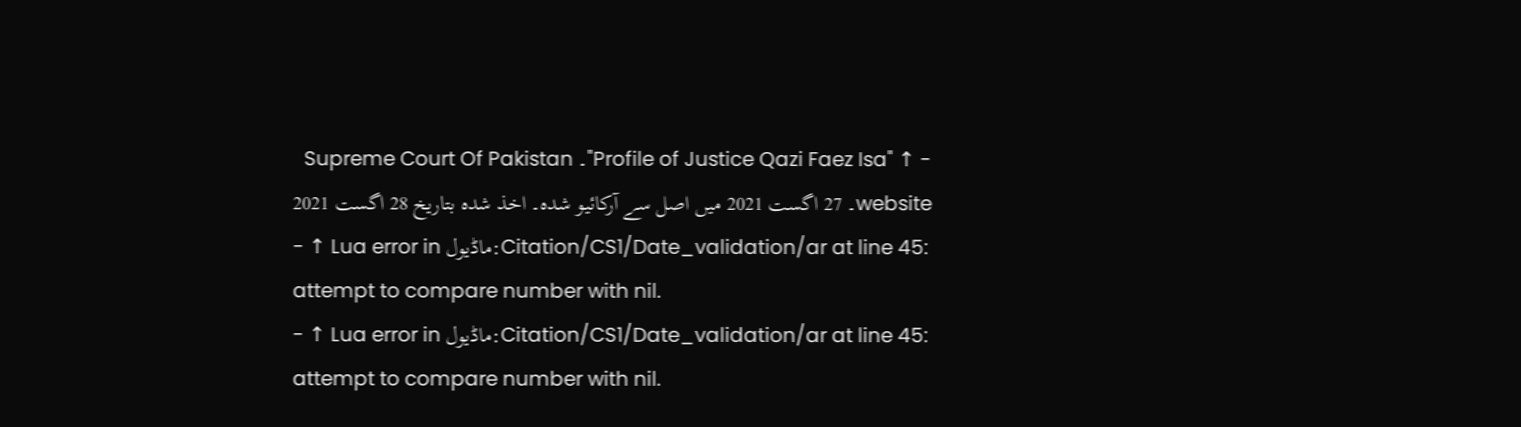- ↑ "Profile of Justice Qazi Faez Isa"۔ Supreme Court Of Pakistan website۔ 27 اگست 2021 میں اصل سے آرکائیو شدہ۔ اخذ شدہ بتاریخ 28 اگست 2021
- ↑ Lua error in ماڈیول:Citation/CS1/Date_validation/ar at line 45: attempt to compare number with nil.
- ↑ Lua error in ماڈیول:Citation/CS1/Date_validation/ar at line 45: attempt to compare number with nil.